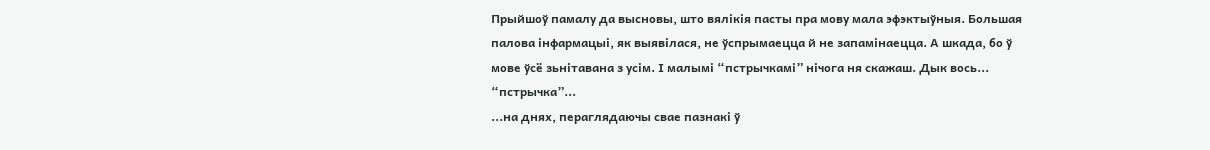Прыйшоў памалу да высновы, што вялікія пасты пра мову мала эфэктыўныя. Большая палова інфармацыі, як выявілася, не ўспрымаецца й не запамінаецца. А шкада, бо ў мове ўсё зьнітавана з усім. І малымі “пстрычкамі” нічога ня скажаш. Дык вось... “пстрычка”...
...на днях, пераглядаючы свае пазнакі ў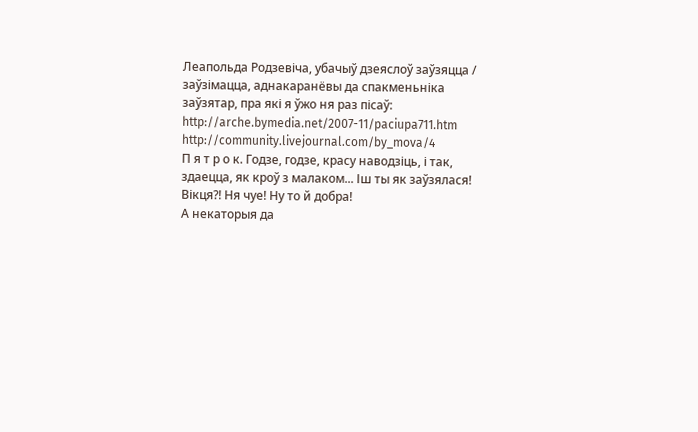Леапольда Родзевіча, убачыў дзеяслоў заўзяцца / заўзімацца, аднакаранёвы да спакменьніка заўзятар, пра які я ўжо ня раз пісаў:
http://arche.bymedia.net/2007-11/paciupa711.htm
http://community.livejournal.com/by_mova/4
П я т р о к. Годзе, годзе, красу наводзіць, і так, здаецца, як кроў з малаком... Іш ты як заўзялася! Вікця?! Ня чуе! Ну то й добра!
А некаторыя да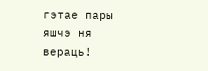гэтае пары яшчэ ня вераць!